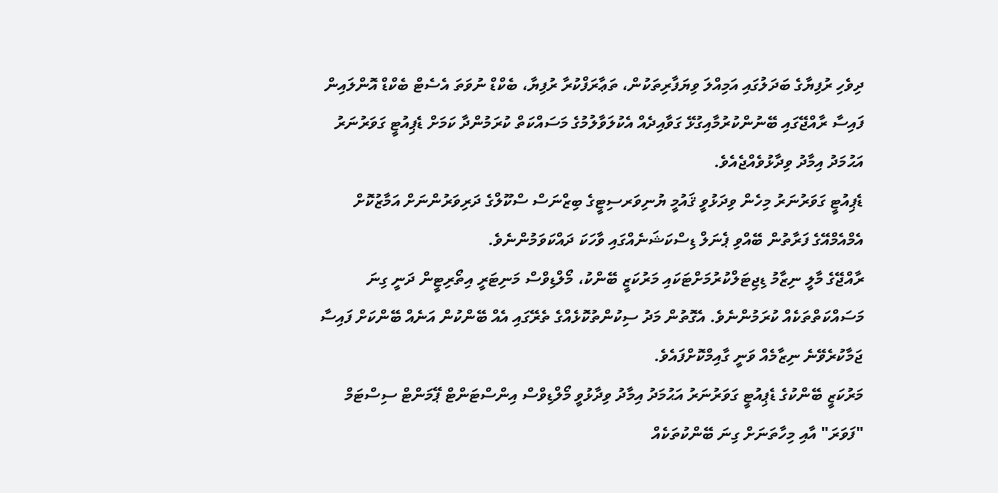ދިވެހި ރުފިޔާގެ ބަދަލުގައި އަމިއްލަ ވިޔަފާރިތަކުން، ތަޢާރަފްކުރާ ރުފިޔާ، ބެކްޑް ނުވަތަ އެސެޓް ބެކްޑް އޮންލައިން ފައިސާ ރާއްޖޭގައި ބޭނުންކުރުމާއިގުޅޭ ގަވާއިދެއް އެކުލަވާލުމުގެ މަސައްކަތް ކުރަމުންދާ ކަމަށް ޑެޕިއުޓީ ގަވަރުނަރު އަޙުމަދު އިމާދު ވިދާޅުވެއްޖެއެވެ.
ޑެޕިއުޓީ ގަވަރުނަރު މިހެން ވިދަޅުވީ ޤައުމީ ޔުނިވަރސިޓީގެ ބިޒްނަސް ސްކޫލްގެ ދަރިވަރުންނަށް އަމާޒުކޮށް އެމްއެމްއޭގެ ފަރާތުން ބޭއްވި ޕެނަލް ޑިސްކަޝަނެއްގައި ވާހަކަ ދައްކަވަމުންނެވެ.
ރާއްޖޭގެ މާލީ ނިޒާމު ޑިޖިޓަލްކުރުމަށްޓަކައި މަރުކަޒީ ބޭންކު، މޯލްޑިވްސް މަނިޓަރީ އިތޯރިޓީން ދަނީ ގިނަ މަސައްކަތްތަކެއް ކުރަމުންނެވެ. އެގޮތުން މަދު ސިކުންތުކޮޅެއްގެ ތެރޭގައި އެއް ބޭންކުން އަނެއް ބޭންކަށް ފައިސާ ޖަމާކުރެވޭނެ ނިޒާމެއް ވަނީ ގާއިމްކޮށްފައެވެ.
މަރުކަޒީ ބޭންކުގެ ޑެޕިއުޓީ ގަވަރުނަރު އަޙުމަދު އިމާދު ވިދާޅުވީ މޯލްޑިވްސް އިންސްޓަންޓް ޕޭމަންޓް ސިސްޓަމް "ފަވަރަ" އާއި މިހާތަނަށް ގިނަ ބޭންކުތަކެއް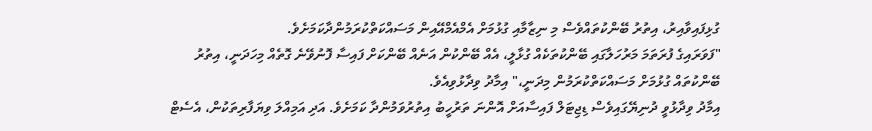ގުޅިފައިވާއިރު، އިތުރު ބޭންކުތައްވެސް މި ނިޒާމާއި ގުޅުމަށް އެމްއެމްއޭއިން މަސައްކަތްކުރަމުންދާކަމަށެވެ.
"ފަވަރައިގެ ފުރަތަމަ މަރުހަލާގައި ބޭންކުތަކެއް ގުޅާލީ، އެއް ބޭންކުން އަނެއް ބޭންކަށް ފައިސާ ފޮނުވޭނެ ގޮތެއް މިހަދަނީ، އިތުރު ބޭންކުތައް ގުޅުމަށް މަސައްކަތްކުރަމުން މިދަނީ،" އިމާދު ވިދާޅުވިއެވެ.
އިމާދު ވިދާޅުވީ ދުނިޔޭގައިވެސް ޑިޖިޓަލް ފައިސާއަށް އޮންނަ ތަރުހީބު އިތުރުވަމުންދާ ކަމަށެވެ. އަދި އަމިއްލަ ވިޔަފާރިތަކުން، އެސެޓް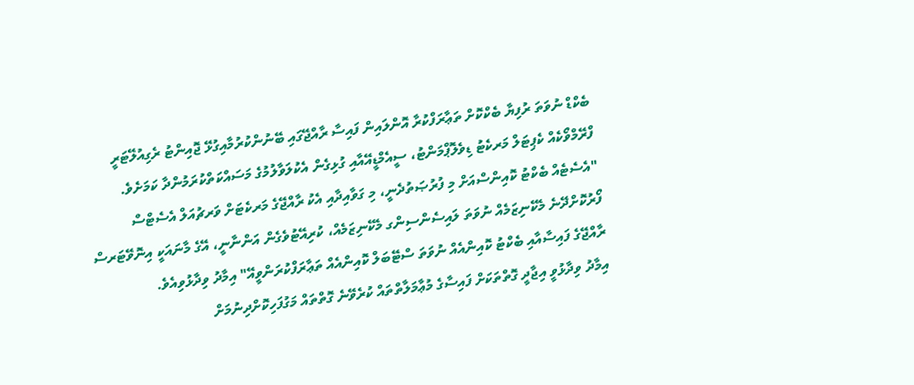ބެކްޑް ނުވަތަ ރުފިޔާ ބެކްކޮށް ތަޢާރަފްކުރާ އޮންލައިން ފައިސާ ރާއްޖޭގައި ބޭނުންކުރުމާއިގުޅޭ ޖޮއިންޓު ރެގިއުލޭޓަރީ ފްރޭމްވޯކެއް ކެޕިޓަލް މަރކެޓު ޑިވެލޮޕްމަންޓު، ސީއެމްޑީއޭއާއި ގުޅިގެން އެކުލަވާލުމުގެ މަސައްކަތްކުރަމުންދާ ކަމަށެވެ.
"އެސެޓެއް ބެކްޓު ކޮއިންސްއަށް މި ފުރުޞަތުދެނީ، މި ގަވާއިދާއި އެކު ރާއްޖޭގެ މަރކެޓަށް ވަރޗުއަލް އެސެޓްސް ފޯރުކޮށްދޭނެ މެކޭނިޒަމެއް ނުވަތަ ލައިސެންސިންގ މެކޭނިޒަމެއް، ކުރިއޭޓުވެގެން އަންނާނީ، އޭގެ މާނައަކީ އިނޮވޭޓަރސް ރާއްޖޭގެ ފައިސާއާއި ބެކްޓު ކޮއިންއެއް ނުވަތަ ސްޓޭބަލް ކޮއިންއެއް ތަޢާރަފްކުރަންވީއޭ" އިމާދު ވިދާޅުވިއެވެ.
އިމާދު ވިދާޅުވީ އިޖާދީ ގޮތްތަކަށް ފައިސާގެ މުޢާމަލާތްތައް ކުރެވޭނެ ގޮތްތައް މަގުފަހިކޮށްދިނުމަށް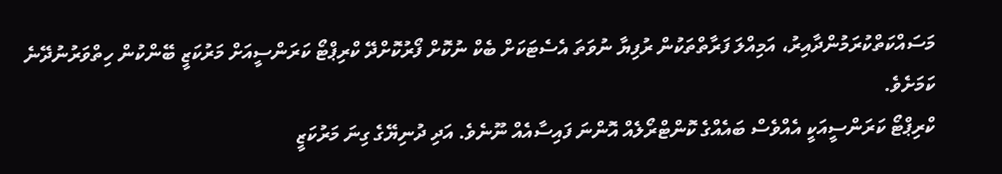މަސައްކަތްކުރަމުންދާއިރު، އަމިއްލަ ފަރާތްތަކުން ރުފިޔާ ނުވަތަ އެސެޓަކަށް ބެކް ނުކޮށް ފޯރުކޮށްދޭ ކްރިޕްޓޯ ކަރަންސީއަށް މަރުކަޒީ ބޭންކުން ހިތްވަރުނުދޭނެ ކަމަށެވެ.
ކްރިޕްޓޯ ކަރަންސީއަކީ އެއްވެސް ބައެއްގެ ކޮންޓްރޯލެއް އޮންނަ ފައިސާއެއް ނޫނެވެ. އަދި ދުނިޔޭގެ ގިނަ މަރުކަޒީ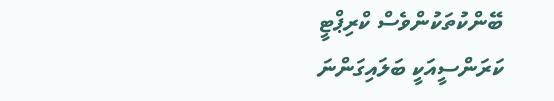ބޭންކުތަކުންވެސް ކްރިޕްޓީ ކަރަންސީއަކީ ބަލައިގަންނަ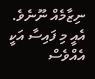ނިޒާމެއް ނޫނެވެ. އެއީ މި ފައިސާ އަކީ އެއްވެސް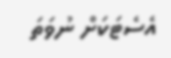އެސެޓަކަށް ނުވަތަ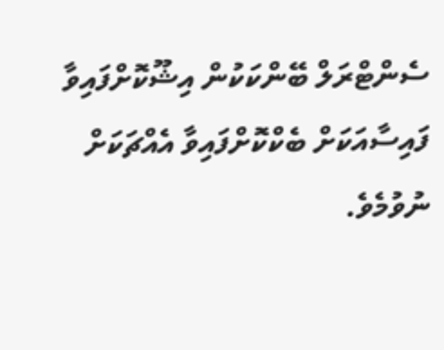ސެންޓްރަލް ބޭންކަކުން އިޝޫކޮށްފައިވާ ފައިސާއަކަށް ބެކްކޮށްފައިވާ އެއްޗަކަށް ނުވުމެވެ.